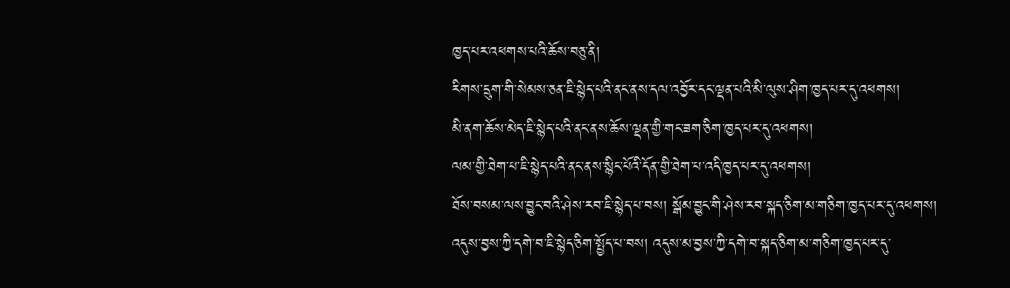ཁྱད་པར་འཕགས་པའི་ཆོས་བཅུ་ནི།
རིགས་དྲུག་གི་སེམས་ཅན་ཇི་སྙེད་པའི་ནང་ནས་དལ་འབྱོར་དང་ལྡན་པའི་མི་ལུས་ཤིག་ཁྱད་པར་དུ་འཕགས།
མི་ནག་ཆོས་མེད་ཇི་སྙེད་པའི་ནང་ནས་ཆོས་ལྡན་གྱི་གང་ཟག་ཅིག་ཁྱད་པར་དུ་འཕགས།
ལམ་གྱི་ཐེག་པ་ཇི་སྙེད་པའི་ནང་ནས་སྙིང་པོའི་དོན་གྱི་ཐེག་པ་འདི་ཁྱད་པར་དུ་འཕགས།
ཐོས་བསམ་ལས་བྱུང་བའི་ཤེས་རབ་ཇི་སྙེད་པ་བས། སྒོམ་བྱུང་གི་ཤེས་རབ་སྐད་ཅིག་མ་གཅིག་ཁྱད་པར་དུ་འཕགས།
འདུས་བྱས་ཀྱི་དགེ་བ་ཇི་སྙེད་ཅིག་སྤྱོད་པ་བས། འདུས་མ་བྱས་ཀྱི་དགེ་བ་སྐད་ཅིག་མ་གཅིག་ཁྱད་པར་དུ་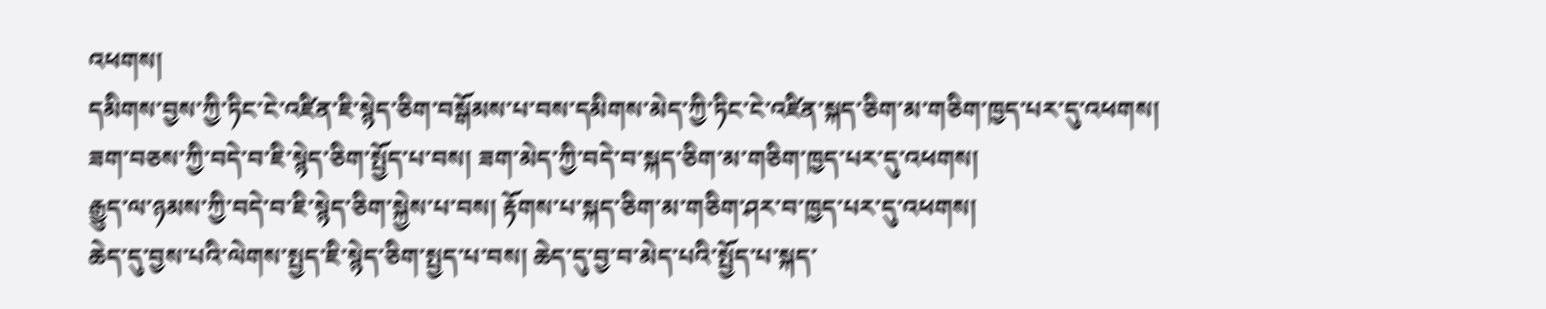འཕགས།
དམིགས་བྱས་ཀྱི་ཏིང་ངེ་འཛིན་ཇི་སྙེད་ཅིག་བསྒོམས་པ་བས་དམིགས་མེད་ཀྱི་ཏིང་ངེ་འཛིན་སྐད་ཅིག་མ་གཅིག་ཁྱད་པར་དུ་འཕགས།
ཟག་བཅས་ཀྱི་བདེ་བ་ཇི་སྙེད་ཅིག་སྤྱོད་པ་བས། ཟག་མེད་ཀྱི་བདེ་བ་སྐད་ཅིག་མ་གཅིག་ཁྱད་པར་དུ་འཕགས།
རྒྱུད་ལ་ཉམས་ཀྱི་བདེ་བ་ཇི་སྙེད་ཅིག་སྐྱེས་པ་བས། རྟོགས་པ་སྐད་ཅིག་མ་གཅིག་ཤར་བ་ཁྱད་པར་དུ་འཕགས།
ཆེད་དུ་བྱས་པའི་ལེགས་སྤྱད་ཇི་སྙེད་ཅིག་སྤྱད་པ་བས། ཆེད་དུ་བྱ་བ་མེད་པའི་སྤྱོད་པ་སྐད་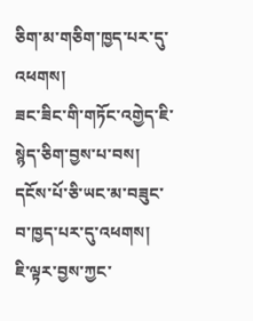ཅིག་མ་གཅིག་ཁྱད་པར་དུ་འཕགས།
ཟང་ཟིང་གི་གཏོང་འགྱེད་ཇི་སྙེད་ཅིག་བྱས་པ་བས། དངོས་པོ་ཅི་ཡང་མ་བཟུང་བ་ཁྱད་པར་དུ་འཕགས།
ཇི་ལྟར་བྱས་ཀྱང་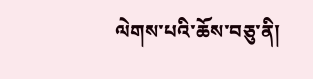ལེགས་པའི་ཆོས་བཅུ་ནི།